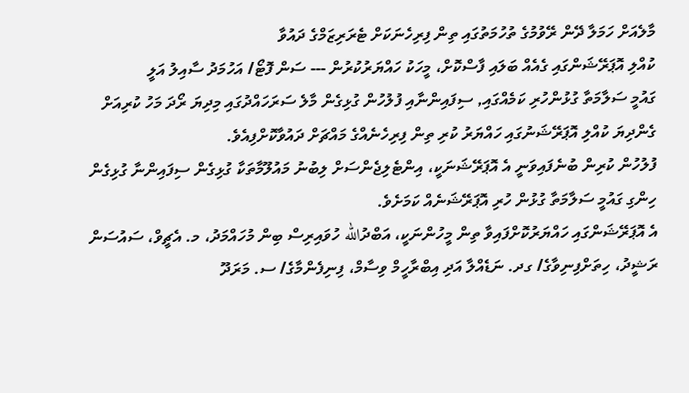މާލެއަށް ހަމަލާ ދޭން ރޭވުމުގެ ތުހުމަތުގައި ތިން ފިރިހެނަކަށް ޓެރަރިޒަމްގެ ދައުވާ
ކުއްލި އޮޕަރޭޝަންގައި ގެއެއް ބަލައި ފާސްކޮށް، މީހަކު ހައްޔަރުކުރުން --- ސަން ފޮޓޯ/ އަހުމަދު ސާއިލު އަލީ
ގައުމީ ސަލާމަތާ ގުޅުންހުރި ކަމެއްގައި, ސިފައިންނާއި ފުލުހުން ގުޅިގެން މާލެ ސަރަހައްދުގައި މިދިޔަ ރޯދަ މަހު ކުރިއަށް ގެންދިޔަ ކުއްލި އޮޕަރޭޝަނުގައި ހައްޔަރު ކުރި ތިން ފިރިހެނެއްގެ މައްޗަށް ދައުވާކޮށްފިއެވެ.
ފުލުހުން ކުރިން ބުނެފައިވަނީ އެ އޮޕަރޭޝަނަކީ، އިންޓެލިޖެންސަށް ލިބުނު މައުލޫމާތަކާ ގުޅިގެން ސިފައިންނާ ގުޅިގެން ހިންގި ގައުމީ ސަލާމަތާ ގުޅުން ހުރި އޮޕަރޭޝަނެއް ކަމަށެވެ.
އެ އޮޕަރޭޝަންގައި ހައްޔަރުކޮށްފައިވާ ތިން މީހުންނަކީ، އަބްދުالله ހުވައިރިސް ބިން މުހައްމަދު، މ. އެޗީވް، ސައުސަން ރަޝީދު، ހިތަށްފިނިވާގެ/ ގދ. ނަޑެއްލާ އަދި އިބްރާހީމް ވިސާމް، ފިނިފެންމާގެ/ ސ. މަރަދޫ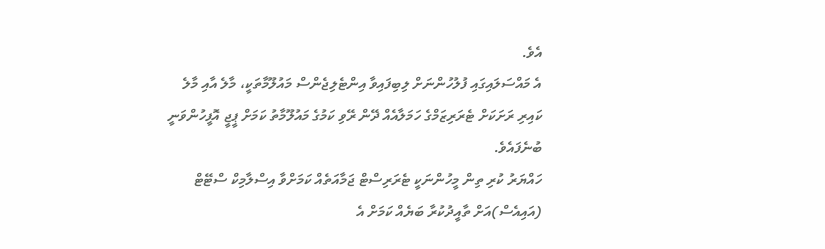އެވެ.
އެ މައްސަލައިގައި ފުލުހުންނަށް ލިބިފައިވާ އިންޓެލިޖެންސް މައުލޫމާތަކީ، މާލެ އާއި މާލެ ކައިރި ރަށަކަށް ޓެރަރިޒަމްގެ ހަމަލާއެއް ދޭން ރޭވި ކަމުގެ މައުލޫމާތު ކަމަށް ޕީޖީ އޮފީހުންވަނީ ބުނެފައެވެ.
ހައްޔަރު ކުރި ތިން މީހުންނަކީ ޓެރަރިސްޓް ޖަމާއަތެއް ކަމަށްވާ އިސްލާމިކް ސްޓޭޓް (އައިއެސް)އަށް ތާއީދުކުރާ ބަޔެއް ކަމަށް އެ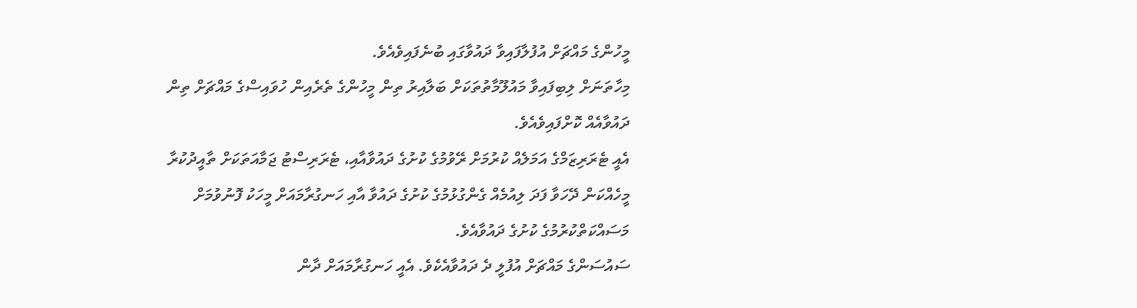މީހުންގެ މައްޗަށް އުފުލާފައިވާ ދައުވާގައި ބުނެފައިވެއެވެ.
މިހާތަނަށް ލިބިފައިވާ މައުލޫމާތުތަކަށް ބަލާއިރު ތިން މީހުންގެ ތެރެއިން ހުވައިސްގެ މައްޗަށް ތިން ދައުވާއެއް ކޮށްފައިވެއެވެ.
އެއީ ޓެރަރިޒަމްގެ އަމަލެއް ކުރުމަށް ރޭވުމުގެ ކުށުގެ ދައުވާއާއި، ޓެރަރިސްޓު ޖަމާއަތަކަށް ތާއީދުކުރާ މީހެއްކަން ދޭހަވާ ފަދަ ލިއުމެއް ގެންގުޅުމުގެ ކުށުގެ ދައުވާ އާއި ހަނގުރާމައަށް މީހަކު ފޮނުވުމަށް މަސައްކަތްކުރުމުގެ ކުށުގެ ދައުވާއެވެ.
ސައުސަންގެ މައްޗަށް އުފުލީ ދެ ދައުވާއެކެވެ. އެއީ ހަނގުރާމައަށް ދާން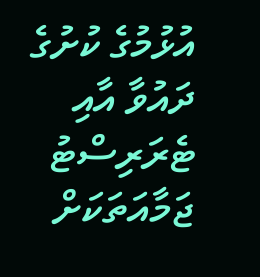އުޅުމުގެ ކުށުގެ ދައުވާ އާއި ޓެރަރިސްޓު ޖަމާއަތަކަށް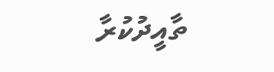ތާއީދުކުރާ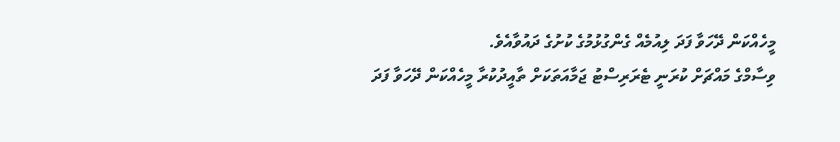މީހެއްކަން ދޭހަވާ ފަދަ ލިއުމެއް ގެންގުޅުމުގެ ކުށުގެ ދައުވާއެވެ.
ވިސާމްގެ މައްޗަށް ކުރަނީ ޓެރަރިސްޓު ޖަމާއަތަކަށް ތާއީދުކުރާ މީހެއްކަން ދޭހަވާ ފަދަ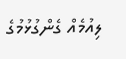ލިއުމެއް ގެންގުޅުމުގެ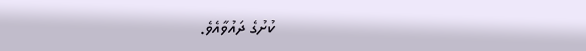ކުށުގެ ދައުވާއެވެ.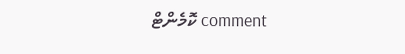comment ކޮމެންޓް